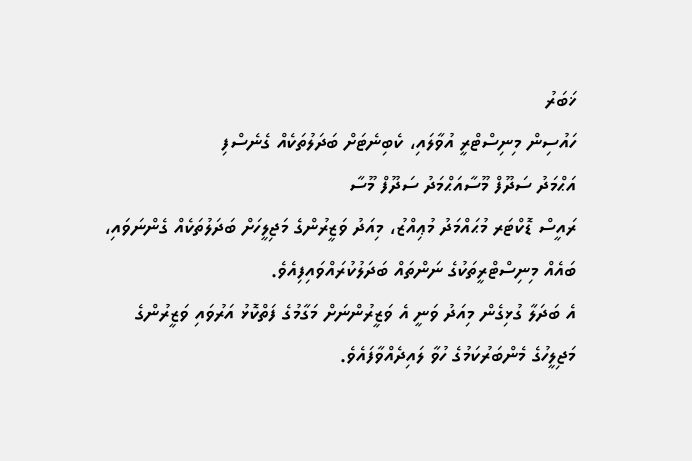ޚަބަރު
ހައުސިން މިނިސްޓްރީ އުވާލައި، ކެބިނެޓަށް ބަދަލުތަކެއް ގެނެސްފި
އަޙްމަދު ސަދޫފް މޫސާއަޙްމަދު ސަދޫފް މޫސާ
ރައީސް ޑޮކްޓަރ މުޙައްމަދު މުޢިއްޒު، މިއަދު ވަޒީރުންގެ މަޖިލީހަށް ބަދަލުތަކެއް ގެންނަވައި، ބައެއް މިނިސްޓްރީތަކުގެ ނަންތައް ބަދަލުކުރައްވައިފިއެވެ.
އެ ބަދަލާ ގުޅިގެން މިއަދު ވަނީ އެ ވަޒީރުންނަށް މަގާމުގެ ފަތްކޮޅު އަރުވައި ވަޒީރުންގެ މަޖިލީހުގެ މެންބަރުކަމުގެ ހުވާ ލައިދެއްވާފައެވެ.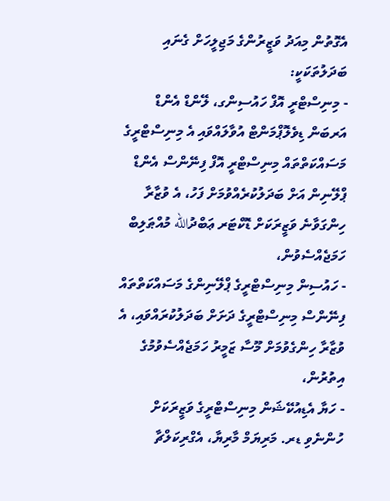އެގޮތުން މިއަދު ވަޒީރުންގެ މަޖިލީހަށް ގެނައި ބަދަލުތަކަކީ:
- މިނިސްޓްރީ އޮފް ހައުސިންގ، ލޭންޑް އެންޑް އަރބަން ޑިވެލޮޕްމަންޓް އުވާލައްވައި އެ މިނިސްޓްރީގެ މަސައްކަތްތައް މިނިސްޓްރީ އޮފް ފިނޭންސް އެންޑް ޕްލޭނިން އަށް ބަދަލުކުރެއްވުމަށް ފަހު، އެ ވުޒާރާ ހިންގަވާނެ ވަޒީރަކަށް ޑޮކްޓަރ ޢަބްދުالله މުއްޠަލިބް ހަމަޖެއްސެވުން،
- ހައުސިން މިނިސްޓްރީގެ ޕްލޭނިންގެ މަސައްކަތްތައް ފިނޭންސް މިނިސްޓްރީގެ ދަށަށް ބަދަލުކުރައްވައި، އެ ވުޒާރާ ހިންގެވުމަށް މޫސާ ޒަމީރު ހަމަޖެއްސެވުމުގެ އިތުރުން،
- ހަޔާ އެޑިއުކޭޝަން މިނިސްޓްރީގެ ވަޒީރަކަށް ހުންނެވި ޑރ. މަރިޔަމް މާރިޔާ، އެގްރިކަލްޗާ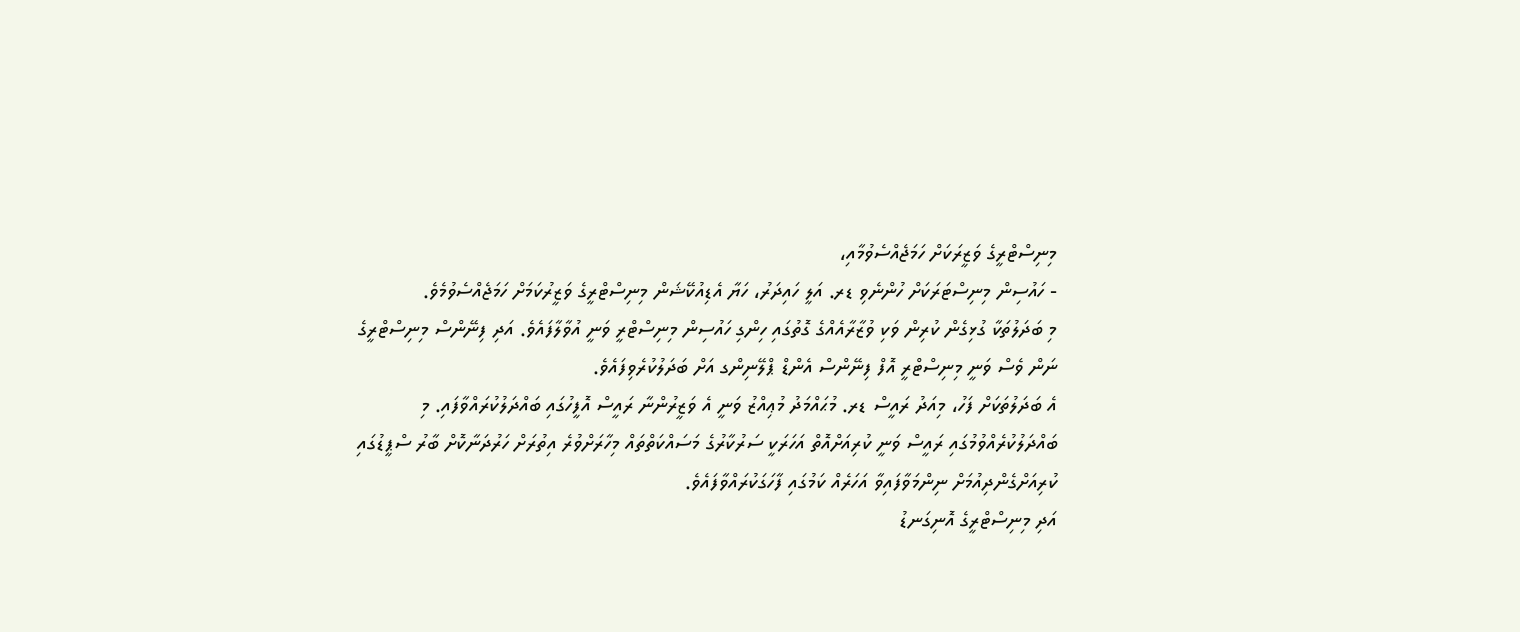މިނިސްޓްރީގެ ވަޒީރަކަށް ހަމަޖެއްސެވުމާއި،
- ހައުސިން މިނިސްޓަރަކަށް ހުންނެވި ޑރ. އަލީ ހައިދަރު، ހަޔާ އެޑިއުކޭޝަން މިނިސްޓްރީގެ ވަޒީރުކަމަށް ހަމަޖެއްސެވުމެވެ.
މި ބަދަލުތަކާ ގުޅިގެން ކުރިން ވަކި ވުޒާރާއެއްގެ ގޮތުގައި ހިންގި ހައުސިން މިނިސްޓްރީ ވަނީ އުވާލާފައެވެ. އަދި ފިނޭންސް މިނިސްޓްރީގެ ނަން ވެސް ވަނީ މިނިސްޓްރީ އޮފް ފިނޭންސް އެންޑް ޕްލޭނިންގ އަށް ބަދަލުކުރެވިފައެވެ.
އެ ބަދަލުތަކަށް ފަހު، މިއަދު ރައީސް ޑރ. މުޙައްމަދު މުޢިއްޒު ވަނީ އެ ވަޒީރުންނާ ރައީސް އޮފީހުގައި ބައްދަލުކުރައްވާފައި. މި ބައްދަލުކުރެއްވުމުގައި ރައީސް ވަނީ ކުރިއަށްއޮތް އަހަރަކީ ސަރުކާރުގެ މަސައްކަތްތައް މިހާރަށްވުރެ އިތުރަށް ހަރުދަނާކޮށް ބާރު ސްޕީޑުގައި ކުރިއަށްގެންދިއުމަށް ނިންމަވާފައިވާ އަހަރެއް ކަމުގައި ފާހަގަކުރައްވާފައެވެ.
އަދި މިނިސްޓްރީގެ އޮނިގަނޑު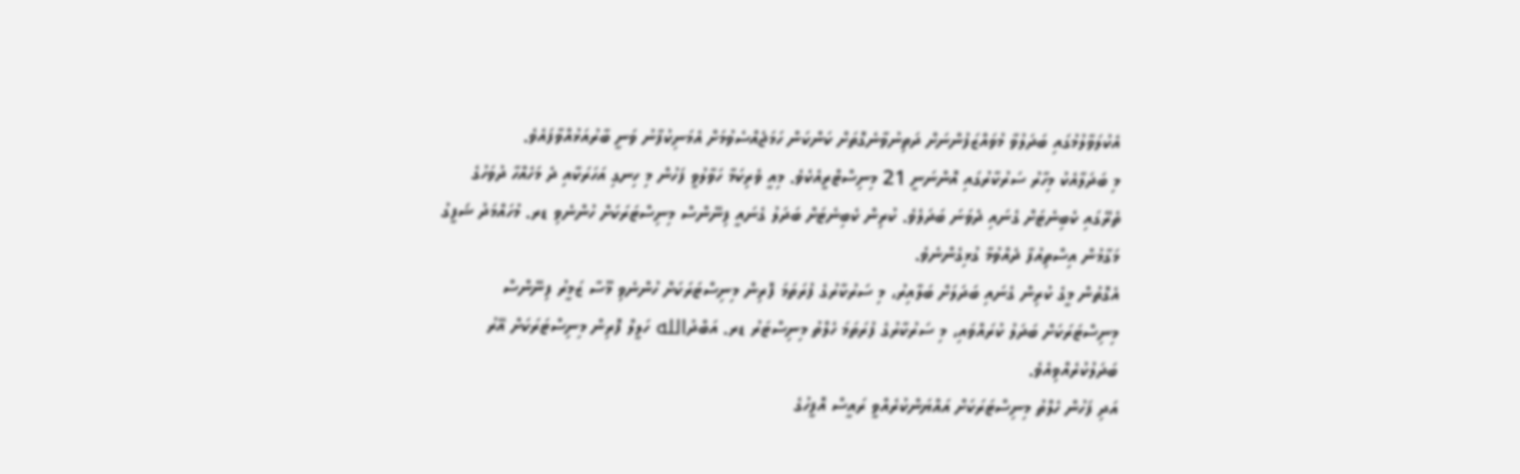އެކުލަވާލުމުގައި ބަދަލުވާ މުވައްޒަފުންނަށް ދަތިނުވާނެގޮތަށް ކަންކަން ހަމަޖެއްސެވުމަށް އެމަނިކުފާނު ވަނީ ބާރުއަޅުއްވާފައެވެ.
މި ބަދަލާއެކު މިހާރު ސަރުކާރުގައި އޮންނަނީ 21 މިނިސްޓްރީއެކެވެ. މިއީ ވެރިކަމާ ހަވާލުވީ ފަހުން މި ހިނގި އަހަރަކާއި ދެ މަހެއްހާ ދުވަހުގެ ތެރޭގައި ކެބިނެޓަށް ގެނައި ދެވަނަ ބަދަލެވެ. ކުރިން ކެބިނެޓަށް ބަދަލު ގެނައީ ފިނޭންސް މިނިސްޓަރަކަށް ހުންނެވި ޑރ. މުހައްމަދު ޝަފީގު މަގާމުން އިސްތިއުފާ ދެއްވުމާ ގުޅިގެންނެވެ.
އެގޮތުން މީގެ ކުރިން ގެނައި ބަދަލަށް ބަލާއިރު، މި ސަރުކާރުގެ ފުރަތަމަ ފޮރިން މިނިސްޓަރަކަށް ހުންނެވި މޫސާ ޒަމީރު ފިނޭންސް މިނިސްޓަރަކަށް ބަދަލު ކުރައްވައި، މި ސަރުކާރުގެ ފުރަތަމަ ހެލްތު މިނިސްޓަރު ޑރ. އަބްދުالله ހަލީލް ފޮރިން މިނިސްޓަރަކަށް އޭރު ބަދަލުކުރެއްވިއެވެ.
އަދި ފަހުން ހެލްތު މިނިސްޓަރަކަށް އައްޔަންކުރެއްވީ ރައީސް އޮފީހުގެ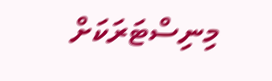މިނިސްޓަރަކަށް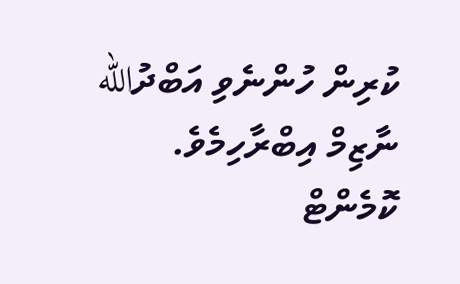ކުރިން ހުންނެވި އަބްދުالله ނާޒިމް އިބްރާހިމެވެ.
ކޮމެންޓް